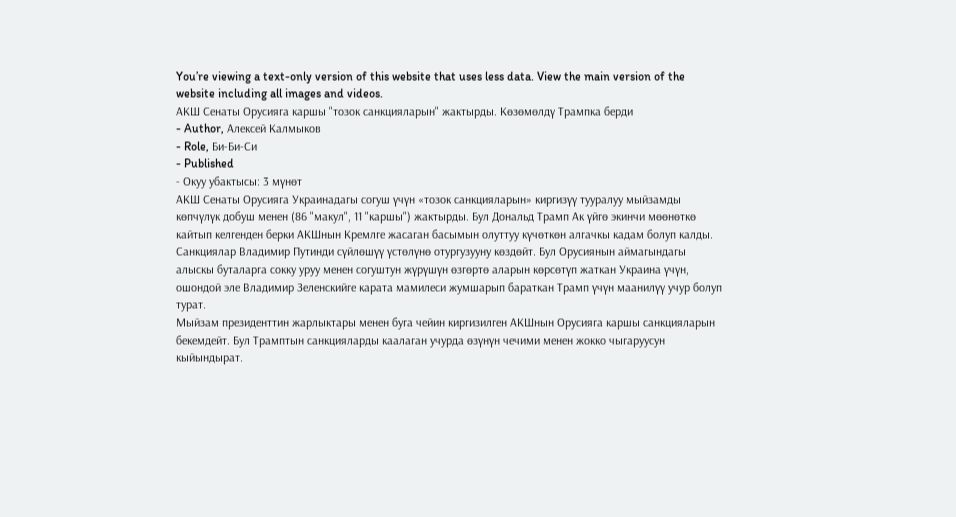You’re viewing a text-only version of this website that uses less data. View the main version of the website including all images and videos.
АКШ Сенаты Орусияга каршы "тозок санкцияларын" жактырды. Көзөмөлдү Трампка берди
- Author, Алексей Калмыков
- Role, Би-Би-Си
- Published
- Окуу убактысы: 3 мүнөт
АКШ Сенаты Орусияга Украинадагы согуш үчүн «тозок санкцияларын» киргизүү тууралуу мыйзамды көпчүлүк добуш менен (86 "макул", 11 "каршы") жактырды. Бул Дональд Трамп Ак үйгө экинчи мөөнөткө кайтып келгенден берки АКШнын Кремлге жасаган басымын олуттуу күчөткөн алгачкы кадам болуп калды. Санкциялар Владимир Путинди сүйлөшүү үстөлүнө отургузууну көздөйт. Бул Орусиянын аймагындагы алыскы буталарга сокку уруу менен согуштун жүрүшүн өзгөртө аларын көрсөтүп жаткан Украина үчүн, ошондой эле Владимир Зеленскийге карата мамилеси жумшарып бараткан Трамп үчүн маанилүү учур болуп турат.
Мыйзам президенттин жарлыктары менен буга чейин киргизилген АКШнын Орусияга каршы санкцияларын бекемдейт. Бул Трамптын санкцияларды каалаган учурда өзүнүн чечими менен жокко чыгаруусун кыйындырат.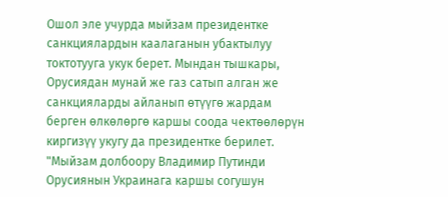Ошол эле учурда мыйзам президентке санкциялардын каалаганын убактылуу токтотууга укук берет. Мындан тышкары, Орусиядан мунай же газ сатып алган же санкцияларды айланып өтүүгө жардам берген өлкөлөргө каршы соода чектөөлөрүн киргизүү укугу да президентке берилет.
"Мыйзам долбоору Владимир Путинди Орусиянын Украинага каршы согушун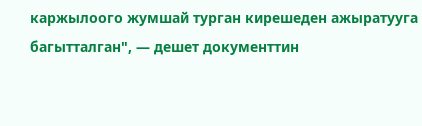каржылоого жумшай турган кирешеден ажыратууга багытталган", — дешет документтин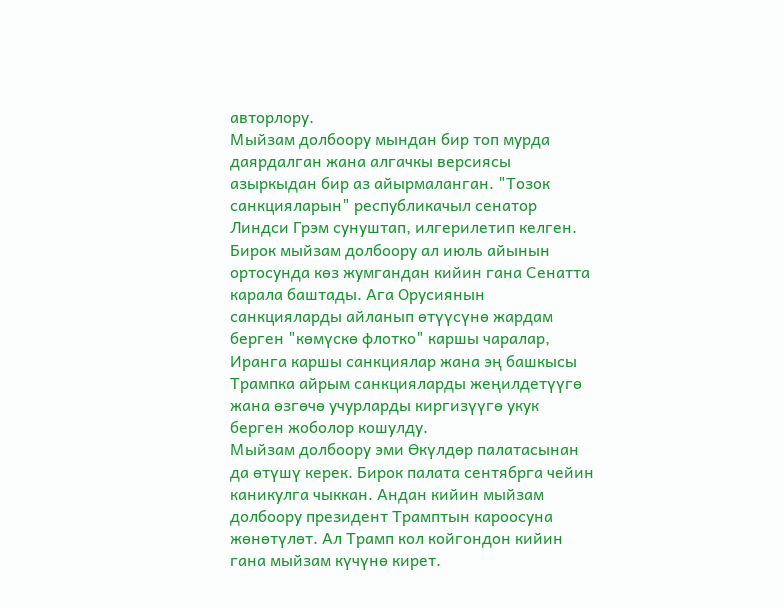авторлору.
Мыйзам долбоору мындан бир топ мурда даярдалган жана алгачкы версиясы азыркыдан бир аз айырмаланган. "Тозок санкцияларын" республикачыл сенатор Линдси Грэм сунуштап, илгерилетип келген. Бирок мыйзам долбоору ал июль айынын ортосунда көз жумгандан кийин гана Сенатта карала баштады. Ага Орусиянын санкцияларды айланып өтүүсүнө жардам берген "көмүскө флотко" каршы чаралар, Иранга каршы санкциялар жана эң башкысы Трампка айрым санкцияларды жеңилдетүүгө жана өзгөчө учурларды киргизүүгө укук берген жоболор кошулду.
Мыйзам долбоору эми Өкүлдөр палатасынан да өтүшү керек. Бирок палата сентябрга чейин каникулга чыккан. Андан кийин мыйзам долбоору президент Трамптын кароосуна жөнөтүлөт. Ал Трамп кол койгондон кийин гана мыйзам күчүнө кирет.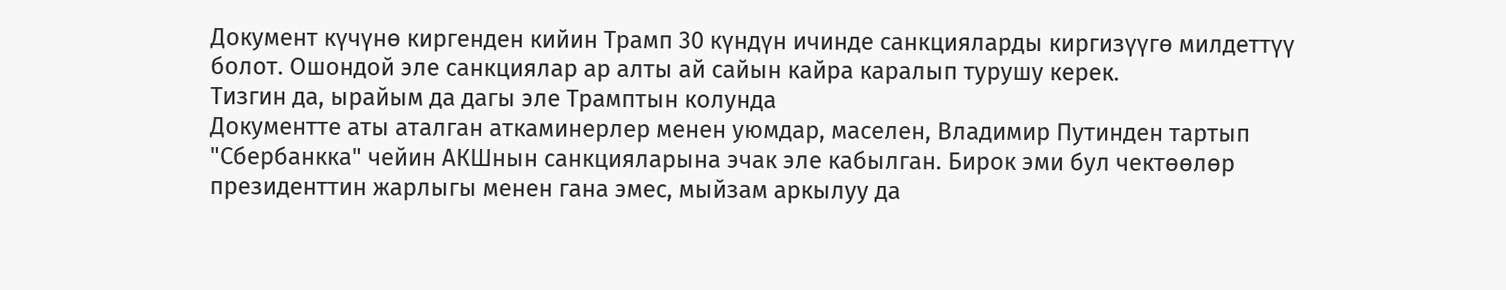Документ күчүнө киргенден кийин Трамп 30 күндүн ичинде санкцияларды киргизүүгө милдеттүү болот. Ошондой эле санкциялар ар алты ай сайын кайра каралып турушу керек.
Тизгин да, ырайым да дагы эле Трамптын колунда
Документте аты аталган аткаминерлер менен уюмдар, маселен, Владимир Путинден тартып "Сбербанкка" чейин АКШнын санкцияларына эчак эле кабылган. Бирок эми бул чектөөлөр президенттин жарлыгы менен гана эмес, мыйзам аркылуу да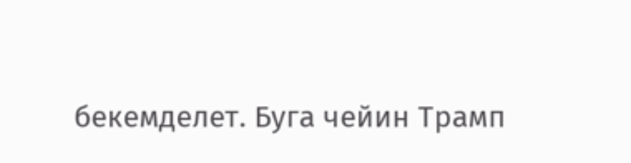бекемделет. Буга чейин Трамп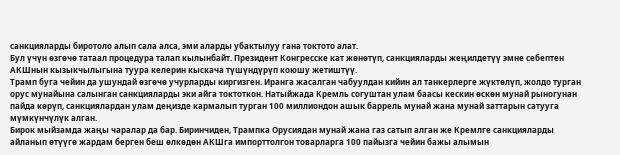санкцияларды биротоло алып сала алса, эми аларды убактылуу гана токтото алат.
Бул үчүн өзгөчө татаал процедура талап кылынбайт. Президент Конгресске кат жөнөтүп, санкцияларды жеңилдетүү эмне себептен АКШнын кызыкчылыгына туура келерин кыскача түшүндүрүп коюшу жетиштүү.
Трамп буга чейин да ушундай өзгөчө учурларды киргизген. Иранга жасалган чабуулдан кийин ал танкерлерге жүктөлүп, жолдо турган орус мунайына салынган санкцияларды эки айга токтоткон. Натыйжада Кремль согуштан улам баасы кескин өскөн мунай рыногунан пайда көрүп, санкциялардан улам деңизде кармалып турган 100 миллиондон ашык баррель мунай жана мунай заттарын сатууга мүмкүнчүлүк алган.
Бирок мыйзамда жаңы чаралар да бар. Биринчиден, Трампка Орусиядан мунай жана газ сатып алган же Кремлге санкцияларды айланып өтүүгө жардам берген беш өлкөдөн АКШга импорттолгон товарларга 100 пайызга чейин бажы алымын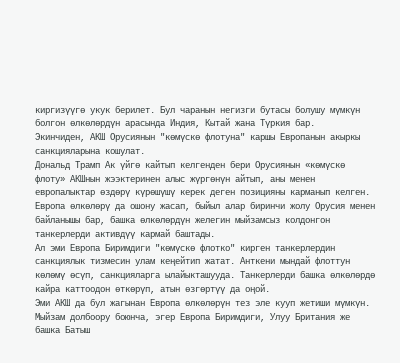киргизүүгө укук берилет. Бул чаранын негизги бутасы болушу мүмкүн болгон өлкөлөрдүн арасында Индия, Кытай жана Түркия бар.
Экинчиден, АКШ Орусиянын "көмүскө флотуна" каршы Европанын акыркы санкцияларына кошулат.
Дональд Трамп Ак үйгө кайтып келгенден бери Орусиянын «көмүскө флоту» АКШнын жээктеринен алыс жүргөнүн айтып, аны менен европалыктар өздөрү күрөшүшү керек деген позицияны карманып келген. Европа өлкөлөрү да ошону жасап, быйыл алар биринчи жолу Орусия менен байланышы бар, башка өлкөлөрдүн желегин мыйзамсыз колдонгон танкерлерди активдүү кармай баштады.
Ал эми Европа Биримдиги "көмүскө флотко" кирген танкерлердин санкциялык тизмесин улам кеңейтип жатат. Анткени мындай флоттун көлөмү өсүп, санкцияларга ылайыкташууда. Танкерлерди башка өлкөлөрдө кайра каттоодон өткөрүп, атын өзгөртүү да оңой.
Эми АКШ да бул жагынан Европа өлкөлөрүн тез эле кууп жетиши мүмкүн. Мыйзам долбоору боюнча, эгер Европа Биримдиги, Улуу Британия же башка Батыш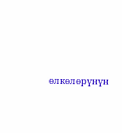өлкөлөрүнүн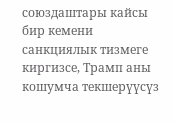союздаштары кайсы бир кемени санкциялык тизмеге киргизсе, Трамп аны кошумча текшерүүсүз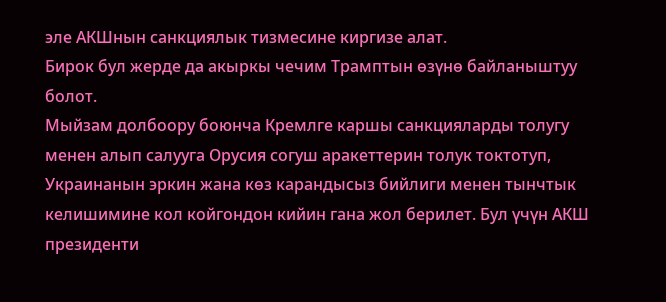эле АКШнын санкциялык тизмесине киргизе алат.
Бирок бул жерде да акыркы чечим Трамптын өзүнө байланыштуу болот.
Мыйзам долбоору боюнча Кремлге каршы санкцияларды толугу менен алып салууга Орусия согуш аракеттерин толук токтотуп, Украинанын эркин жана көз карандысыз бийлиги менен тынчтык келишимине кол койгондон кийин гана жол берилет. Бул үчүн АКШ президенти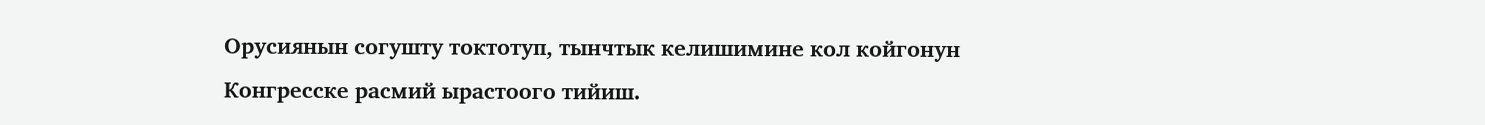Орусиянын согушту токтотуп, тынчтык келишимине кол койгонун Конгресске расмий ырастоого тийиш.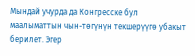Мындай учурда да Конгресске бул маалыматтын чын-төгүнүн текшерүүгө убакыт берилет. Эгер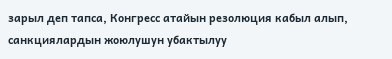зарыл деп тапса, Конгресс атайын резолюция кабыл алып, санкциялардын жоюлушун убактылуу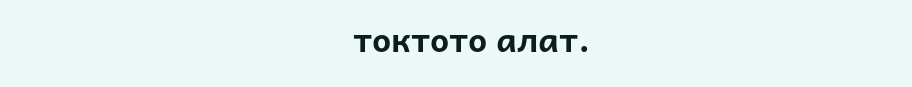токтото алат.